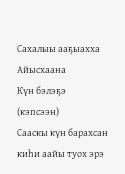Сахалыы ааҕыахха
Айысхаана
Күн бэлэҕэ
(кэпсээн)
Сааскы күн барахсан киһи аайы туох эрэ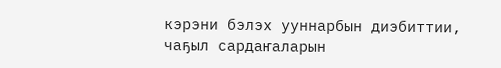кэрэни бэлэх ууннарбын диэбиттии, чаҕыл сардаҥаларын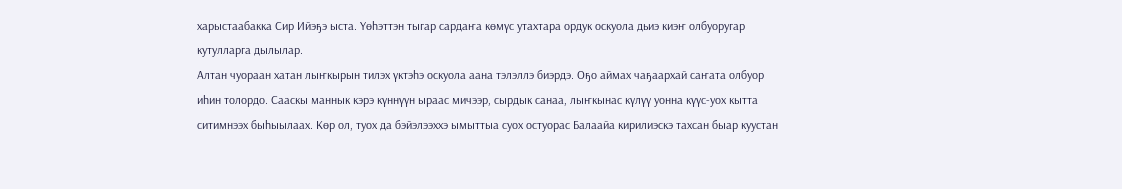харыстаабакка Сир Ийэҕэ ыста. Үөһэттэн тыгар сардаҥа көмүс утахтара ордук оскуола дьиэ киэҥ олбуоругар кутулларга дылылар.
Алтан чуораан хатан лыҥкырын тилэх үктэһэ оскуола аана тэлэллэ биэрдэ. Оҕо аймах чаҕаархай саҥата олбуор иһин толордо. Сааскы маннык кэрэ күннүүн ыраас мичээр, сырдык санаа, лыҥкынас күлүү уонна күүс-уох кытта ситимнээх быһыылаах. Көр ол, туох да бэйэлээххэ ымыттыа суох остуорас Балаайа кирилиэскэ тахсан быар куустан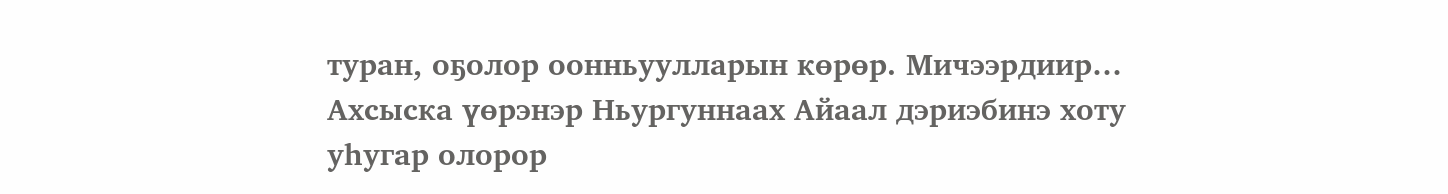туран, оҕолор оонньуулларын көрөр. Мичээрдиир…
Ахсыска үөрэнэр Ньургуннаах Айаал дэриэбинэ хоту уһугар олорор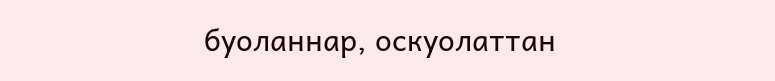буоланнар, оскуолаттан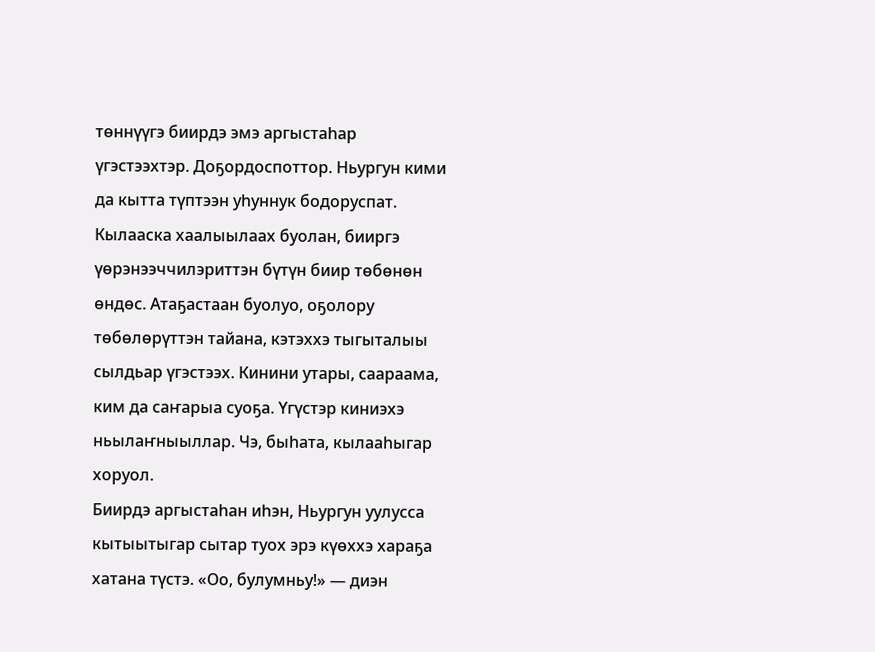төннүүгэ биирдэ эмэ аргыстаһар үгэстээхтэр. Доҕордоспоттор. Ньургун кими да кытта түптээн уһуннук бодоруспат. Кылааска хаалыылаах буолан, бииргэ үөрэнээччилэриттэн бүтүн биир төбөнөн өндөс. Атаҕастаан буолуо, оҕолору төбөлөрүттэн тайана, кэтэххэ тыгыталыы сылдьар үгэстээх. Кинини утары, саараама, ким да саҥарыа суоҕа. Үгүстэр киниэхэ ньылаҥныыллар. Чэ, быһата, кылааһыгар хоруол.
Биирдэ аргыстаһан иһэн, Ньургун уулусса кытыытыгар сытар туох эрэ күөххэ хараҕа хатана түстэ. «Оо, булумньу!» — диэн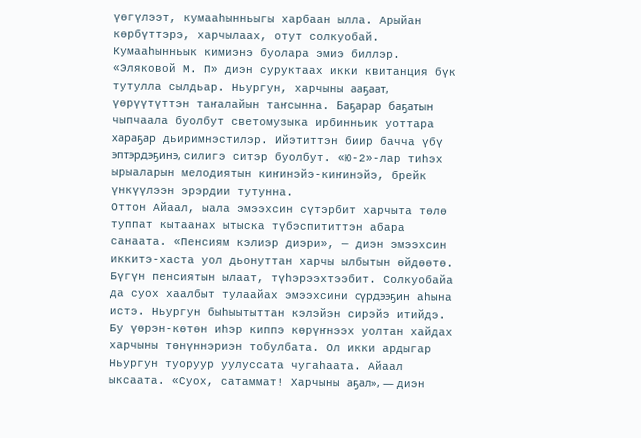үөгүлээт, кумааһынньыгы харбаан ылла. Арыйан көрбүттэрэ, харчылаах, отут солкуобай. Кумааһынньык кимиэнэ буолара эмиэ биллэр. «Эляковой М. П» диэн суруктаах икки квитанция бүк тутулла сылдьар. Ньургун, харчыны ааҕаат, үөрүүтүттэн таҥалайын таҥсынна. Баҕарар баҕатын чыпчаала буолбут светомузыка ирбинньик уоттара хараҕар дьиримнэстилэр. Ийэтиттэн биир бачча үбү эптэрдэҕинэ, силигэ ситэр буолбут. «Ю-2»-лар тиһэх ырыаларын мелодиятын киҥинэйэ-киҥинэйэ, брейк үнкүүлээн эрэрдии тутунна.
Оттон Айаал, ыала эмээхсин сүтэрбит харчыта төлө туппат кытаанах ытыска түбэспититтэн абара санаата. «Пенсиям кэлиэр диэри», — диэн эмээхсин иккитэ-хаста уол дьонуттан харчы ылбытын өйдөөтө. Бүгүн пенсиятын ылаат, түһэрээхтээбит. Солкуобайа да суох хаалбыт тулаайах эмээхсини сүрдээҕин аһына истэ. Ньургун быһыытыттан кэлэйэн сирэйэ итийдэ. Бу үөрэн-көтөн иһэр киппэ көрүҥнээх уолтан хайдах харчыны төнүннэриэн тобулбата. Ол икки ардыгар Ньургун туоруур уулуссата чугаһаата. Айаал ыксаата. «Суох, сатаммат! Харчыны аҕал», — диэн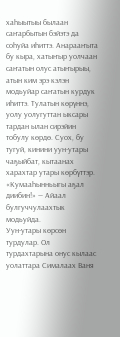хаһыытыы былаан саҥарбытын бэйэтэ да соһуйа иһиттэ. Анарааҥыта бу кыра, хатыҥыр уолчаан саҥатын олус атыҥырыы, атын ким эрэ кэлэн модьуйар саҥатын курдук иһиттэ. Тулатын көрүннэ, уолу уолугуттан ыксары тардан ылан сирэйин тобулу көрдө. Суох, бу тугуй, кинини уун-утары чаҕыйбат, кытаанах харахтар утары көрбүттэр. «Кумааһынньыгы аҕал диибин!» — Айаал булгуччулаахтык модьуйда.
Уун-утары көрсөн турдулар. Ол турдахтарына онус кылаас уолаттара Сималаах Ваня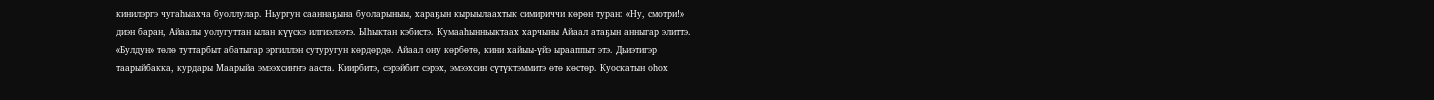кинилэргэ чугаһыахча буоллулар. Ньургун сааннаҕына буоларыныы, хараҕын кырыылаахтык симириччи көрөн туран: «Ну, смотри!» диэн баран, Айаалы уолугуттан ылан күүскэ илгиэлээтэ. Ыһыктан кэбистэ. Кумааһынньыктаах харчыны Айаал атаҕын анныгар элиттэ. «Булдун» төлө туттарбыт абатыгар эргиллэн сутуругун көрдөрдө. Айаал ону көрбөтө, кини хайыы-үйэ ырааппыт этэ. Дьиэтигэр таарыйбакка, курдары Маарыйа эмээхсиҥҥэ ааста. Киирбитэ, сэрэйбит сэрэх, эмээхсин сүтүктэммитэ өтө көстөр. Куоскатын ohox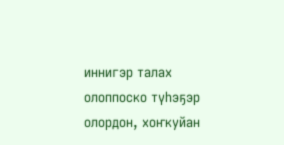иннигэр талах олоппоско түһэҕэр олордон, хоҥкуйан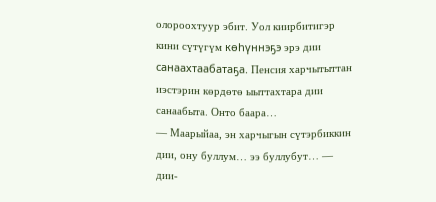олороохтуур эбит. Уол киирбитигэр кини сүтүгүм көһүннэҕэ эрэ дии санаахтаабатаҕа. Пенсия харчытыттан иэстэрин көрдөтө ыыттахтара дии санаабыта. Онто баара…
— Маарыйаа, эн харчыгын сүтэрбиккин дии, ону буллум… ээ буллубут… — дии-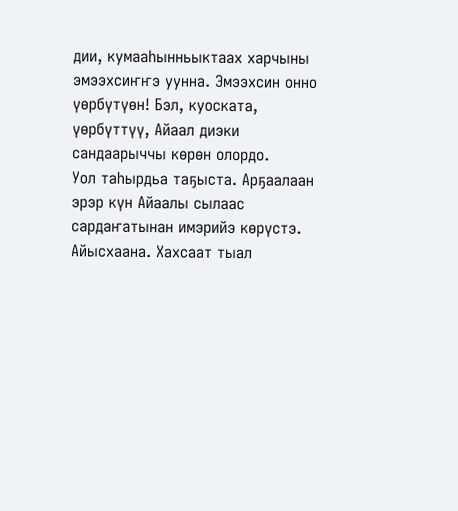дии, кумааһынньыктаах харчыны эмээхсиҥҥэ уунна. Эмээхсин онно үөрбүтүөн! Бэл, куоската, үөрбүттүү, Айаал диэки сандаарыччы көрөн олордо.
Уол таһырдьа таҕыста. Арҕаалаан эрэр күн Айаалы сылаас сардаҥатынан имэрийэ көрүстэ.
Айысхаана. Хахсаат тыал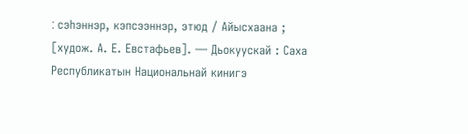: cэһэннэр, кэпсээннэр, этюд / Айысхаана ; [худож. А. Е. Евстафьев]. — Дьокуускай : Саха Республикатын Национальнай кинигэ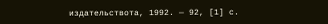издательствота, 1992. — 92, [1] с.